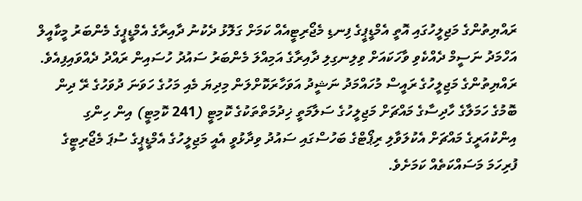ރައްޔިތުންގެ މަޖިލީހުގައި އޮތީ އެމްޑީޕީގެ ފިނޑި މެޖޯރިޓީއެއް ކަމަށް ގަލޮޅު ދެކުނު ދާއިރާގެ އެމްޑީޕީގެ މެންބަރު މީކާއީލް އަހްމަދު ނަސީމް ދެއްކެވި ވާހަކައަށް ވިލިނގިލި ދާއިރާގެ އަމިއްލަ މެންބަރު ސައުދު ހުސައިން ރައްދު ދެއްވައިފިއެވެ.
ރައްޔިތުންގެ މަޖިލީހުގެ ރައީސް މުހައްމަދު ނަޝީދު އަވަހާރަކޮށްލަން މިދިޔަ މެއި މަހުގެ ހަވަނަ ދުވަހުގެ ރޭ ދިން ބޮމުގެ ހަމަލާގެ ހާދިސާގެ މައްޗަށް މަޖިލީހުގެ ސަލާމަތީ ޚިދުމަތްތަކުގެ ކޮމިޓީ (241 ކޮމިޓީ) އިން ހިންގި އިންކުއަރީގެ މައްޗަށް އެކުލަވާލި ރިޕޯޓްގެ ބަހުސްގައި ސައުދު ވިދާޅުވީ އެއީ މަޖިލީހުގެ އެމްޑީޕީގެ ސުޕަ މެޖޯރިޓީގެ ފުރިހަމަ މަސައްކަތެއް ކަމަށެވެ.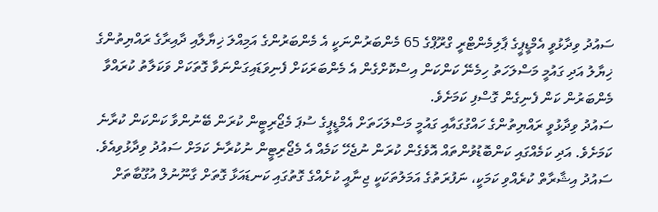ސައުދު ވިދާޅުވީ އެމްޑީޕީގެ ޕާލިމެންޓްރީ ގްރޫޕްގެ 65 މެންބަރުންނަކީ އެ މެންބަރުންގެ އަމިއްލަ ޚިޔާލާއި ދާއިރާގެ ރައްޔިތުންގެ ޚިޔާލު އަދި ގައުމީ މަސްލަހަތު ހިމެނޭ ކަންކަން އިސްކޮށްގެން އެ މެންބަރަކަށް ފެނިވަޑައިގަންނަވާ ގޮތަކަށް ވަކަލާތު ކުރައްވާ މެންބަރުން ކަން ފެނިގެން ގޮސްފި ކަމަށެވެ.
ސައުދު ވިދާޅުވީ ރައްޔިތުންގެ ހައްގުގައާއި ގައުމީ މަސްލަހަތަށް އެމްޑީޕީގެ ސުޕަ މެޖޯރިޓީން ކުރަން ބޭނުންވާ ކަންކަން ކުރާނެ ކަމަށެވެ. އަދި ކަމެއްގައި ކަންބޮޑުވުންތައް އޮވެގެން ކުރަން ނުޖެހޭ ކަމެއް އެ މެޖޯރިޓީން ނުކުރާނެ ކަމަށް ސައުދު ވިދާޅުވިއެވެ.
ސައުދު އިޝާރާތް ކުރެއްވި ކަމަކީ، ނަފުރަތުގެ އަމަލުތަކަކީ ޖިނާއީ ކުށެއްގެ ގޮތުގައި ކަނޑައަޅާ ގޮތަށް ގާނޫނުލް އުގޫބާތަށް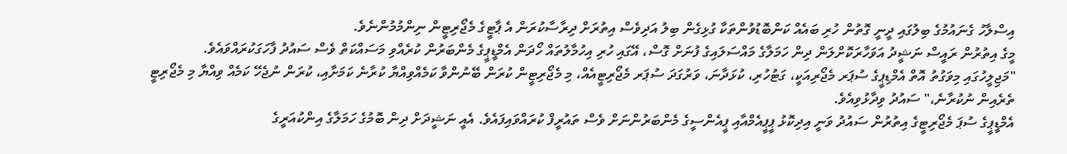އިސްލާހު ގެނައުމުގެ ބިލުގައި ދީނީ ގޮތުން ހުރި ބައެއް ކަންބޮޑުވުންތަކާ ގުޅިގެން ބިލު އަދިވެސް އިތުރަށް ދިރާސާކުރަން އެ ޕާޓީގެ މެޖޯރިޓީން ނިންމުމުންނެވެ.
މީގެ އިތުރުން ރައީސް ނަޝީދު އަވަހާރަކޮށްލަން ދިން ހަމަލާގެ މައްސަލައިގެ ފުނަށް ގޮސް، އޭގައި ހުރި އިހުމާލުތައް ހޯދަން އެމްޑީޕީގެ މެންބަރުން ކުރެއްވި މަސައްކަތް ވެސް ސައުދު ފާހަގަކުރައްވައެވެ.
"މަޖިލީހުގައި މިވަގުތު އޮތް އެމްޑިޕީގެ ސުޕަރ މެޖޯރިއަކީ، ގަޓުހުރި، ކުޅަދާނަ، ވަރުގަދަ ސުޕަރ މެޖޯރިޓީއެއް، މި މެޖޯރިޓީން ކުރަން ބޭނުންވާ ކަމެއްވިއްޔާ ކުރާނެ ކަމަށާއި، ކުރަން ނުޖެހޭ ކަމެއް ވިއްޔާ މި މެޖޯރިޓީ ތެރެއިން ނުކުރާނެ،" ސައުދު ވިދާޅުވިއެވެ.
އެމްޑީޕީގެ ސުޕަ މެޖޯރިޓީގެ އިތުރުން ސައުދު ވަނީ އިދިކޮޅު ޕީޕީއެމްއާއި ޕީއެންސީގެ މެންބަރުންނަށް ވެސް ތައުރީފް ކުރައްވައިފައެވެ. އެއީ ނަޝީދަށް ދިން ބޮމުގެ ހަމަލާގެ އިންކުއަރީގެ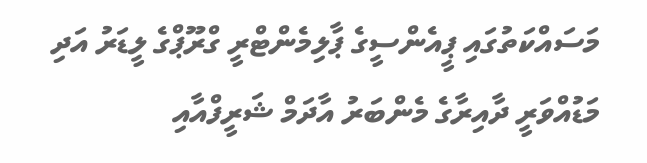މަސައްކަތުގައި ޕީއެންސީގެ ޕާލިމެންޓްރީ ގްރޫޕްގެ ލީޑަރު އަދި މަޑުއްވަރީ ދާއިރާގެ މެންބަރު އާދަމް ޝަރީފްއާއި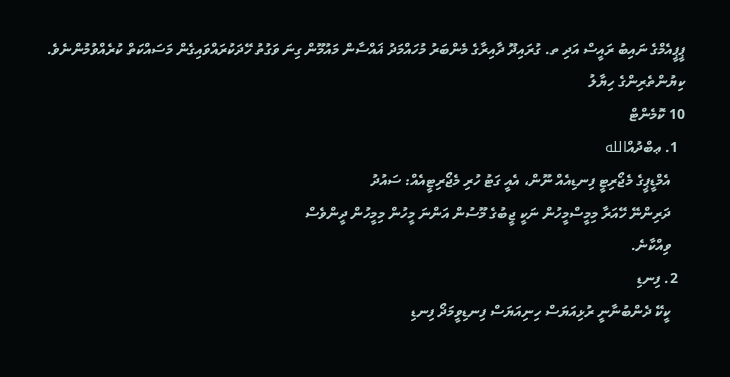ޕީޕީއެމްގެ ނައިބު ރައީސް އަދި ތ. ގުރައިދޫ ދާއިރާގެ މެންބަރު މުހައްމަދު ޣައްސާން މައުމޫން ގިނަ ވަގުތު ހޭދަކުރައްވައިގެން މަސައްކަތް ކުރެއްވުމުންނެވެ.
ކިޔުންތެރިންގެ ހިޔާލު
10 ކޮމެންޓް
  1. ޢބްދުއްالله
    އެމްޑީޕީގެ މެޖޯރިޓީ ފިނޑިއެއް ނޫން، އެއީ ގަޓު ހުރި މެޖޯރިޓީއެއް: ސައުދު
    ދަރިންނޭ ހޭއަރާ މިމީސްމީހުން ނަކީ ޖީބުގެ މޫސުން އަންނަ މީހުން މިމީހުން ދީންވެސް
    ވިއްކާނެ.
  2. ފިނޑި
    ކީކޭ ދެންބުނާނީ ރުޅިއަޔަސް ހިނިއަޔަސް ފިނޑިވީމަދޯ ފިނޑި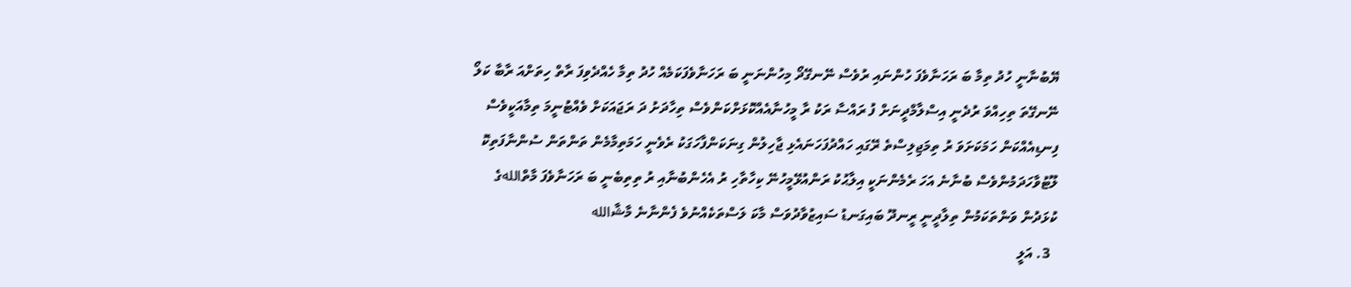ޔޭބުނާނީ ހުދު ތިމާ ބަ ރަހަނާވެފަ ހުންނައި ރުވެސް ނޭނގޭދޯ މިހުންނަނީ ބަ ރަހަނާވެފަކަމެއް ހުދު ތިމާ ހެއްދެވިފަ ރާތް ހިތަށްއަ ރާބާ ކަލޯ ނޭނގޭތަ ތިހިއްވަ ރުދެނީ އިސްލާމްދީނަށް ފު ރައްސާ ރަކު ރާ މީހުނާއެއްކޮޅަށްކަންވެސް ތިހާދަށު ދަ ރަޖައަކަށް ވެއްޓުނީމަ ތިމާއަކީވެސް ފިނޑިއެއްކަން ހަމަކަށަވަ ރު ތިމަޖިލިސްތެ ރޭގައި ހައްދުފަހަނައެޅި ޖާހިލުން ގިނަކަންފާހަގަކު ރެވެނީ ހަމަތިމާމެން ތަންތަން ސުންނާފަތިކޮ ލޫޓުވާހަދަމުންވެސް ބުނާނެ އަހަ ރެމެންނަކީ އިލާޙުކު ރަންއުޅޭމީހުނޭ ކިހާތާހި ރު އެހެންބުނާއި ރު ތިތިބެނީ ބަ ރަހަނާވެފަ މާތްاللهގެ ކުޅަދުން ވަންތަކަމުން ތިލާދީނީ ރީނދޫ ބައިގަނޑު ސައިޒުވާދުވަސް މާކަ ލަސްތަކެއްނުވެ ފެންނާނެ މާޝާالله
  3. އަލީ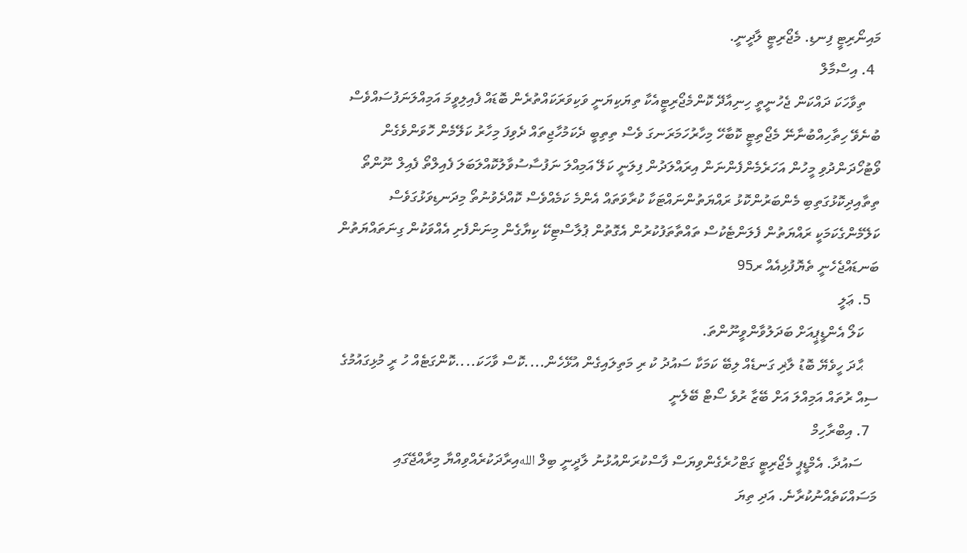މައިނޯރިޓީ ފިނޑި. މެޖޯރިޓީ ލާދީނީ.
  4. އިސްމާލް
    ތިވާހަކަ ދައްކަން ޖެހުނީތީ ހިނިއާދޭ ކޮންމެޖޯރިޓީއެކާ ތިޔަކިޔަނީ ވަކިވަރަކައްތުރެން ބޮޑައް ފެއިލިވީމަ އަމިއްލަނަފުސައްވެސް ބުނެވޭ ހިތާހިއްބުނާނޭ މެޖޯތިޓީ ކޮބާހޭ މިހާރުހަމަރަނގަ ވެސް ތިތިބީ ދެކަމުހާޖިތައް ދެވިފަ މިހާރު ކަލޭމެން ހޮވަންވެގެން ވޯޓުހޯދަންދުވި މީހުން އަހަރެމެންފެންނަން އިރައްލަދުން ފިލަނީ ކަލޭ އަމިއްލަ ނަފުސާސުވާލުކޮއްލަބަލަ ފެއިލްތޯ ފެއިލް ނޫންތޯ ތިތާއިދިކޮޅުގަތިބި މެންބަރުންކޮޅު ރައްޔަތުންނައްޓަކާ ކުރާވަތައް އެންމެ ކަމެއްވެސް ކޮއްދެވުނުތޯ މިދަނޑިވަޅުގަވެސް ކަލޭމެންގެކަމަކީ ރައްޔަތުން ފެލަންޓެކުސް ތައްތާތަފުކުރުން އެގޮތުން ޕުލާސްޓިކޭ ކިޔާގެން މިނަންފެށި އެއްވަކުން ގިނަތައްޔަތުން ބަނޑައްޖެހެނީ ތެޔޮފުޅިއެއް ރ95
  5. ޢަލީ
    ކަލޯ އެންޑީޕީއަށް ބަދަލުވާންވީނޫންތަ.
    ޙާދަ ހީވެޔޭ ބޮޑު ލާޜި ގަނޑެއް ލިބޭ ކަމަކާ ސައުދު ކު ރި މަތިލައިގެން އުޅޭހެން....ކޮސް ވާހަކަ....ކޮންގަޓެއް ހު ރީ މުޅިގައުމުގެ ސިއް ރުތައް އަމިއްލަ އަށް ބޭޒާ ރުވެ ސޯޓް ބޭލެނީ
  7. އިބްރާހިމް
    ސައުދާ. އެމްޑީޕީ މެޖޯރިޓީ ގަޓްހުރެގެންވިޔަސް ފާސްކުރަންއުޅުނު ލާދީނީ ބިލް اللهއިރާދަކުރެއްވިއްޔާ މިރާއްޖޭގައި މަސައްކަތެއްނުކުރާނެ. އަދި ތިޔަ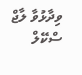ވިދާޅުވާ ލާޖް ސްކޭލް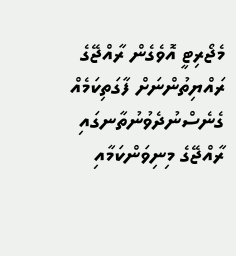މެޖޯރިޓީ އޮވެގެން ރާއްޖޭގެ ރައްޔިތުންނަށް ފާގަތިކަމެއް ގެނެސްނުދެވުނުތާނގައި ރާއްޖޭގެ މިނިވަންކަމާއި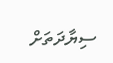ސިޔާދަތަށް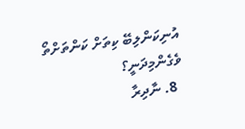އުނިކަންލިބޭ ކިތަށް ކަންތަށްތޯ ވެގެންމިދަނީ؟
  8. ނާދިރާ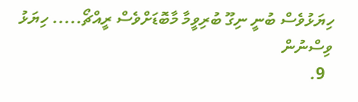ހިޔަޅުވެސް ބުނީ ނިގޫ ބުރިވީމާ މާބޮޑަށްވެސް ރީއްޗޯ..... ހިޔަޅު ވިސްނުން
  9.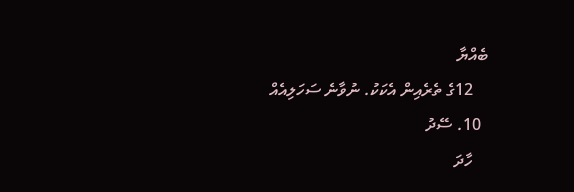ބެއްޔާ
    12ގެ ތެރެއިން އެކަކު. ނުވާނެ ސަހަލިއެއް
  10. ސޭދު
    ހާދަ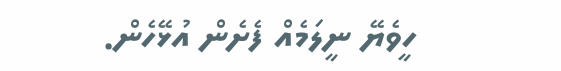ހީވެޔޭ ނީލަމެއް ފެށެން އުޅޭހެން.